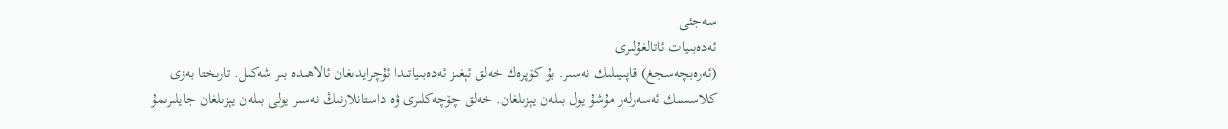سەجئى
ئەدەبىيات ئاتالغۇلىرى
(ئەرەبچەسجغ) قاپىيىلىك نەسىر. بۇ كۆپرەك خەلق ئېغىز ئەدەبىياتىدا ئۇچرايدىغان ئالاھىدە بىر شەكىل. تارىختا بەزى كلاسسىك ئەسەرلەر مۇشۇ يول بىلەن يېزىلغان. خەلق چۆچەكلىرى ۋە داستانلارنىڭ نەسىر يولى بىلەن يېزىلغان جايلىرىمۇ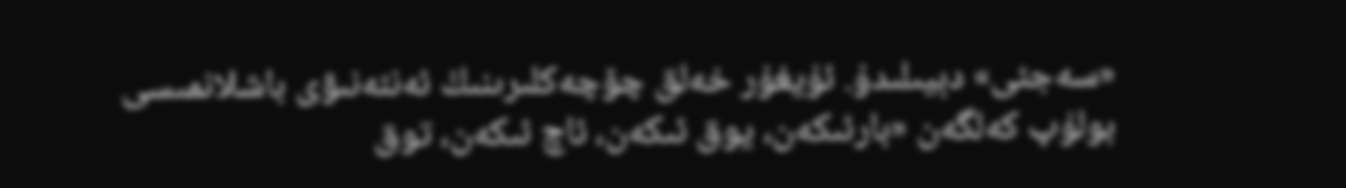«سەجئى» دېيىلىدۇ. ئۇيغۇر خەلق چۆچەكلىرىنىڭ ئەنئەنىۋى باشلانمىسى بولۇپ كەلگەن «بارئىكەن، يوق ئىكەن، ئاچ ئىكەن، توق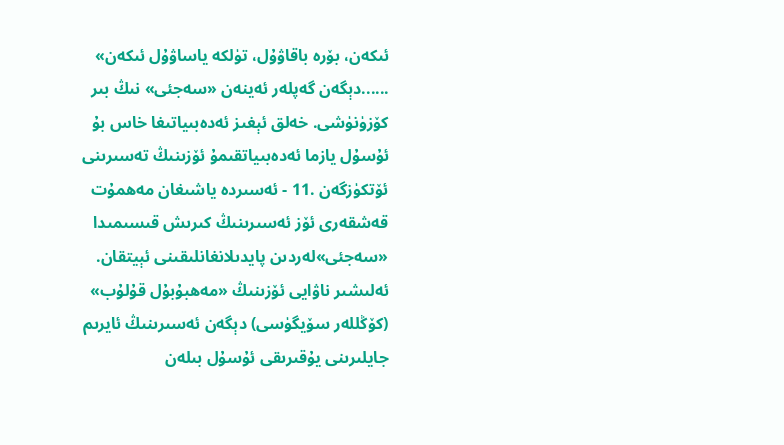ئىكەن، بۆرە باقاۋۇل، تۈلكە ياساۋۇل ئىكەن» ......دېگەن گەپلەر ئەينەن «سەجئى» نىڭ بىر كۆزۈنۈشى. خەلق ئېغىز ئەدەبىياتىغا خاس بۇ ئۇسۇل يازما ئەدەبىياتقىمۇ ئۆزىنىڭ تەسىرىنى ئۆتكۈزگەن .11 - ئەسىردە ياشىغان مەھمۇت قەشقەرى ئۆز ئەسىرىنىڭ كىرىش قىسىمىدا «سەجئى»لەردىن پايدىلانغانلىقىنى ئېيتقان. ئەلىشىر ناۋايى ئۆزىنىڭ «مەھبۇبۇل قۇلۇب» (كۆڭللەر سۆيگۈسى) دېگەن ئەسىرىنىڭ ئايرىم جايلىرىنى يۇقىرىقى ئۇسۇل بىلەن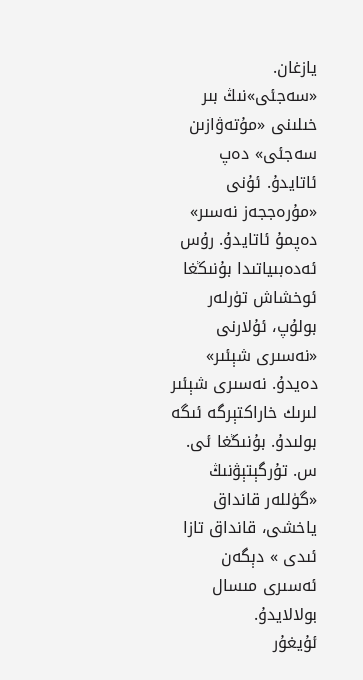يازغان.
«سەجئى»نىڭ بىر خىلىنى «مۇتەۋازىن سەجئى» دەپ ئاتايدۇ. ئۇنى «مۇرەججەز نەسىر» دەپمۇ ئاتايدۇ. رۇس ئەدەبىياتىدا بۇنىڭغا ئوخشاش تۈرلەر بولۇپ، ئۇلارنى «نەسىرى شېئىر» دەيدۇ. نەسىرى شېئىر لىرىك خاراكتېرگە ئىگە بولىدۇ. بۇنىڭغا ئى. س. تۇرگېتېۋنىڭ «گۈللەر قانداق ياخشى، قانداق تازا ئىدى » دېگەن ئەسىرى مىسال بولالايدۇ.
ئۇيغۇر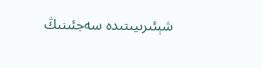شېئىرىيىتىدە سەجئىنىڭ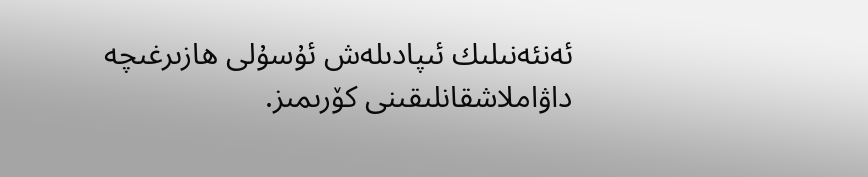ئەنئەنىلىك ئىپادىلەش ئۇسۇلى ھازىرغىچە داۋاملاشقانلىقىنى كۆرىمىز.